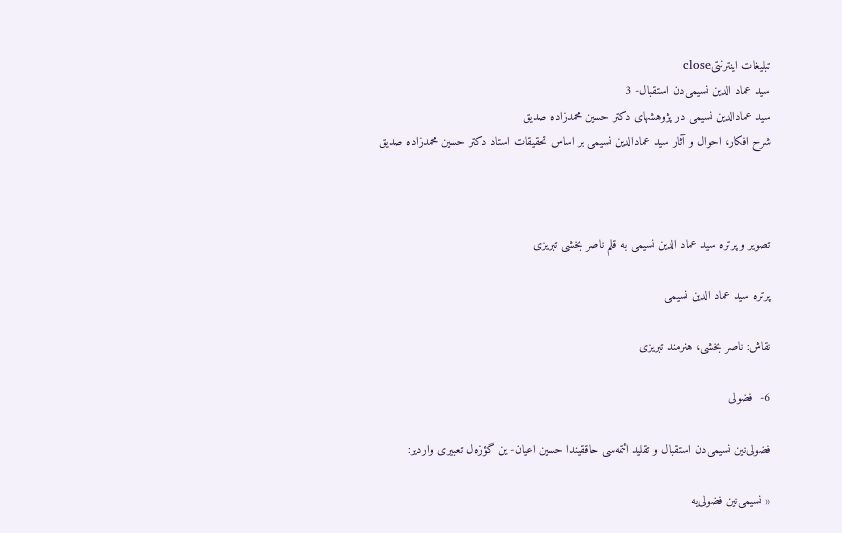تبلیغات اینترنتیclose
سید عماد الدین نسيمی‌دن استقبال- 3
سید عمادالدین نسیمی در پژوهشهای دکتر حسین محمدزاده صدیق
شرح افکار، احوال و آثار سید عمادالدین نسیمی بر اساس تحقیقات استاد دکتر حسین محمدزاده صدیق



تصویر و پرتره سید عماد الدین نسیمی به قلم ناصر بخشی تبریزی

پرتره سید عماد الدین نسیمی

نقاش: ناصر بخشی، هنرمند تبریزی

6-  فضولی

فضولی‌نین نسیمی‌دن استقبال و تقلید ائتمه‌سی حاققیندا حسین اعیان- ین گؤزه‌ل تعبیری واردیر:

« نسیمی‌نین فضولی‌یه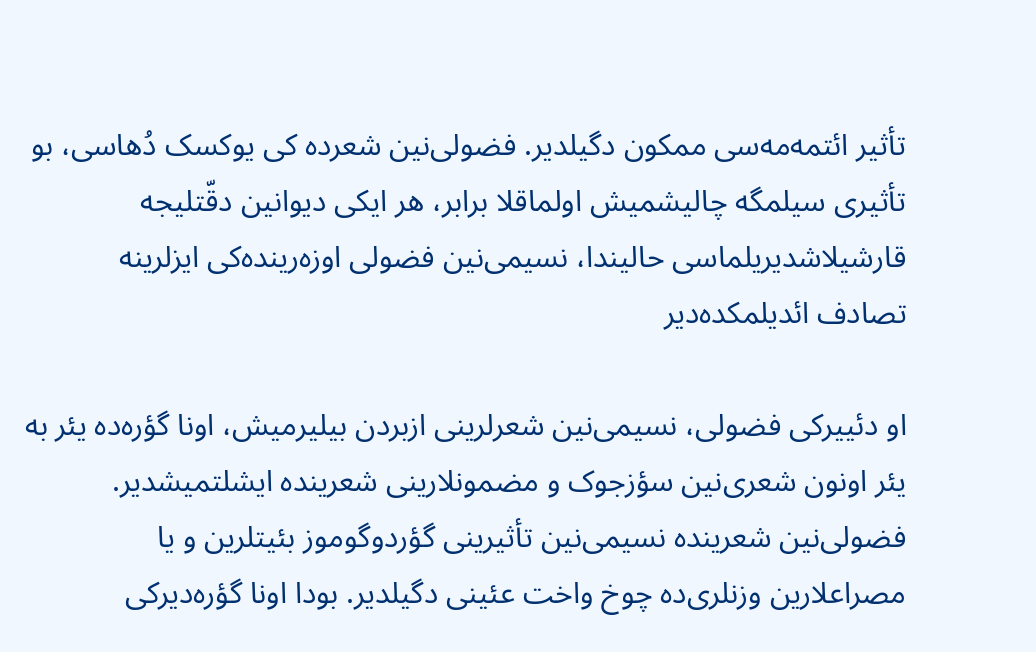تأثیر ائتمه‌مه‌سی ممکون دگیلدیر. فضولی‌نین شعرده کی یوکسک دُهاسی، بو تأثیری سیلمگه چالیشمیش اولماقلا برابر، هر ایکی دیوانین دقّتلیجه قارشیلاشدیریلماسی حالیندا، نسیمی‌نین فضولی اوزه‌رینده‌کی ایزلرینه تصادف ائدیلمکده‌دیر

او دئییرکی فضولی، نسیمی‌نین شعرلرینی ازبردن بیلیرمیش، اونا گؤره‌ده یئر به یئر اونون شعری‌نین سؤزجوک و مضمونلارینی شعرینده ایشلتمیشدیر. فضولی‌نین شعرینده نسیمی‌نین تأثیرینی گؤردوگوموز بئیتلرین و یا مصراعلارین وزنلری‌ده چوخ واخت عئینی دگیلدیر. بودا اونا گؤره‌دیرکی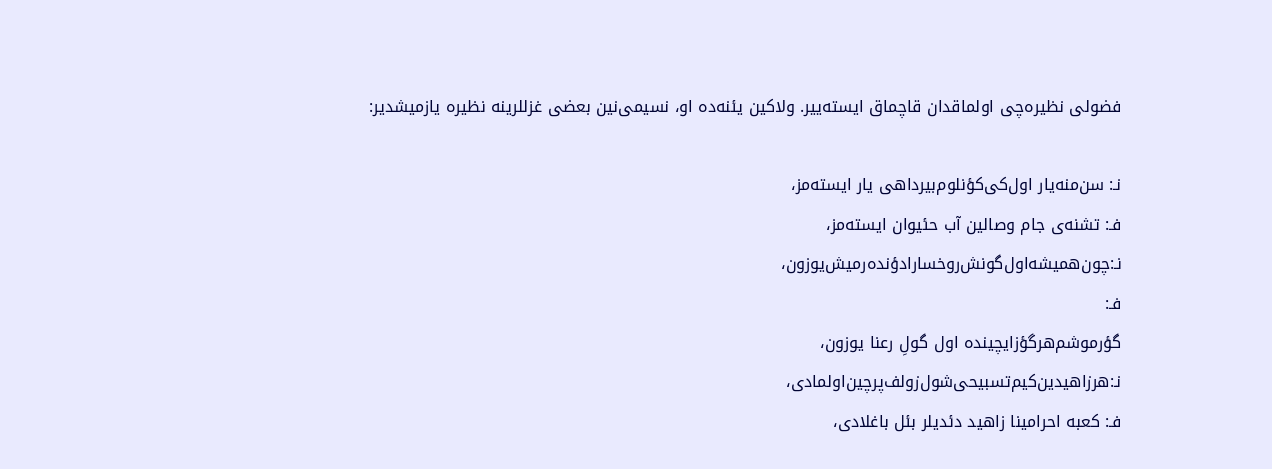فضولی نظیره‌چی اولماقدان قاچماق ایسته‌ییر. ولاکین یئنه‌ده او، نسیمی‌نین بعضی غزللرینه نظیره یازمیشدیر:

نـ: سن‌منه‌یار اول‌کی‌کؤنلوم‌بیرداهی یار ایسته‌مز،
فـ: تشنه‌ی‌ جام ‌وصالین ‌آب حئیوان ایسته‌مز،
نـ:چون‌همیشه‌اول‌گونش‌روخسارادؤنده‌رمیش‌یوزون،
فـ:
گؤرموشم‌هرگؤزایچینده‌ اول گولِ رعنا یوزون،
نـ:هرزاهیدین‌کیم‌تسبیحی‌شول‌زولف‌پرچین‌اولمادی،
فـ: کعبه‌ احرامینا زاهید دئدیلر بئل باغلادی،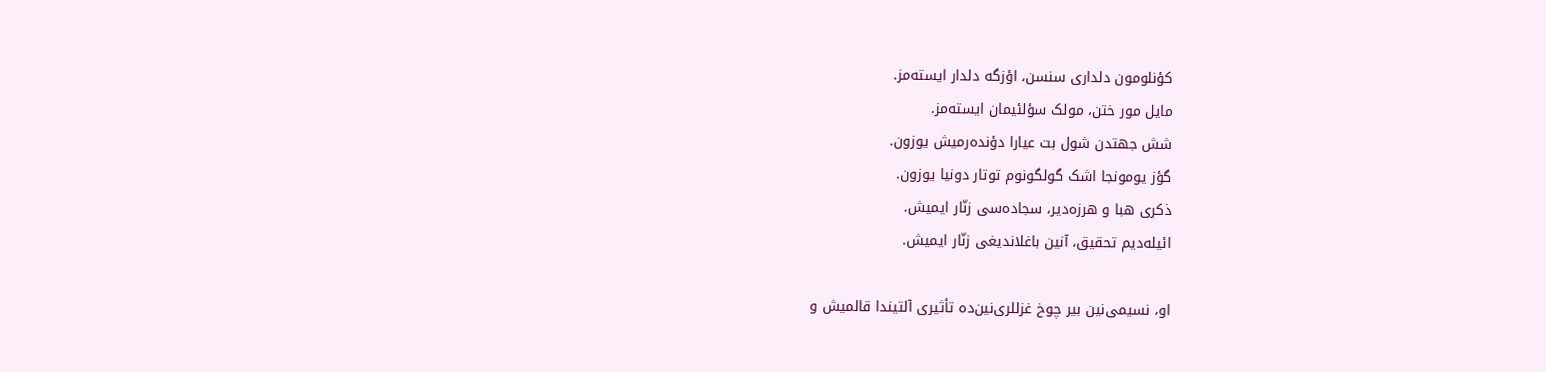کؤنلومون ‌دلداری ‌سنسن، اؤزگه دلدار ایسته‌مز.
مایل مور ختن، مولک سؤلئیمان ایسته‌مز.
شش جهتدن شول بت عیارا دؤنده‌رمیش یوزون.
گؤز یومونجا اشک گولگونوم توتار دونیا یوزون.
ذکری هبا و هرزه‌دیر، سجاده‌سی زنّار ایمیش.
ائیله‌دیم تحقیق، آنین باغلاندیغی زنّار ایمیش.

او، نسیمی‌نین بیر چوخ غزللری‌نین‌ده تأثیری آلتیندا قالمیش و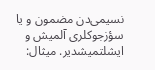نسیمی‌دن مضمون و یا سؤزجوکلری آلمیش و ایشلتمیشدیر. میثال: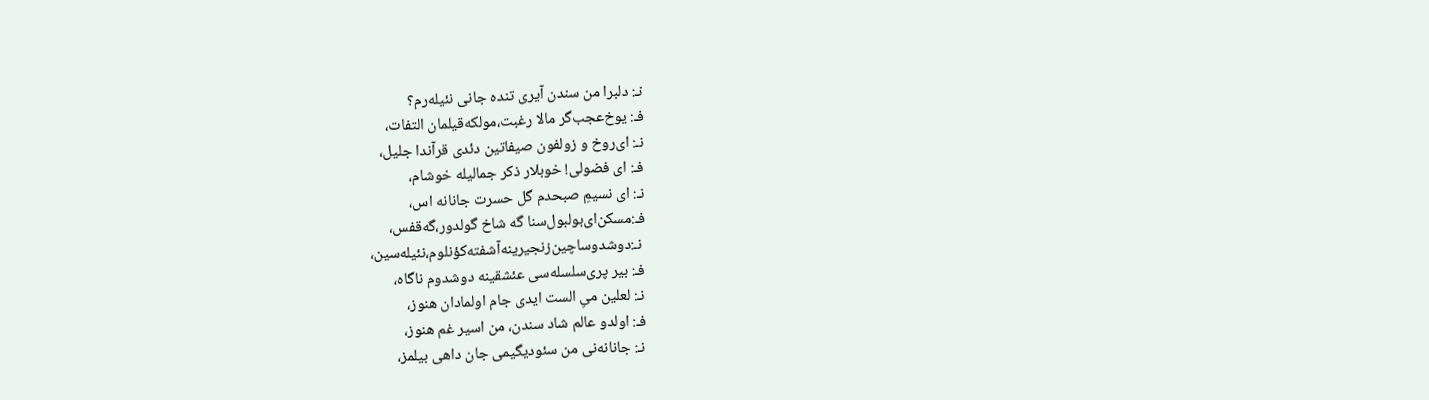نـ: دلبرا من سندن آیری تنده جانی نئیله‌رم؟
فـ: یوخ‌عجب‌گر مالا رغبت،مولکه‌قیلمان التفات،
نـ: ای‌روخ و زولفون صیفاتین دئدی قرآندا جلیل،
فـ: ای فضولی! خوبلار ذکر جمالیله خوشام،
نـ: ای نسیمِ صبحدم گل حسرت جانانه ‌اس،
فـ:مسکن‌ای‌بولبول‌سنا گه شاخ گولدور،گه‌قفس،
 نـ:دوشدوساچین‌زنجیرینه‌آشفته‌کؤنلوم،نئیله‌سین،
فـ: بیر پری‌سلسله‌سی عئشقینه دوشدوم ناگاه،
نـ: لعلین میِ الست ایدی جام اولمادان هنوز،
فـ: اولدو عالم شاد سندن، من اسیر غم هنوز،
نـ: جانانه‌نی من سئودیگیمی جان داهی بیلمز،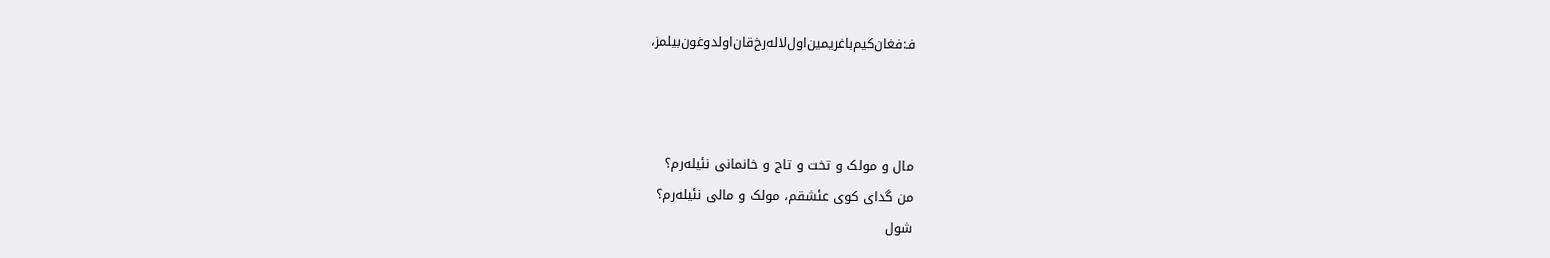فـ:فغان‌کیم‌باغریمین‌اول‌لاله‌رخ‌قان‌اولدوغون‌بیلمز،



مال و مولک و تخت و تاج و خانمانی نئیله‌رم؟
من گدای کوی عئشقم، مولک و مالی نئیله‌رم؟
شول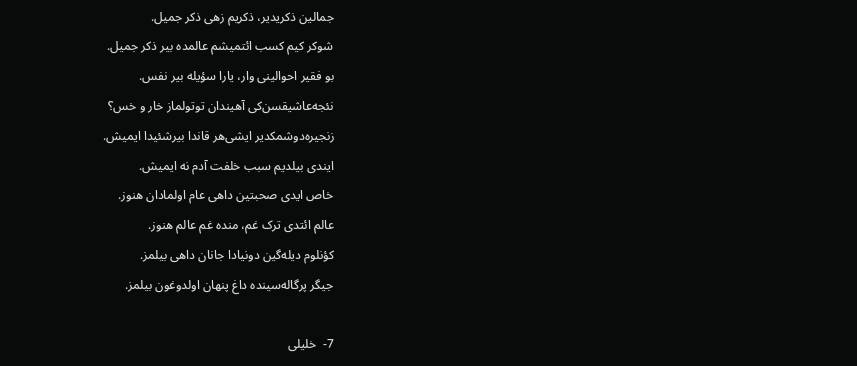جمالین ذکریدیر، ذکریم زهی ذکر جمیل.
شوکر کیم کسب ائتمیشم عالمده بیر ذکر جمیل.
بو فقیر احوالینی وار، یارا سؤیله بیر نفس.
نئجه‌عاشیقسن‌کی آهیندان توتولماز خار و خس؟
زنجیره‌دوشمکدیر ایشی‌هر قاندا بیرشئیدا ایمیش.
ایندی بیلدیم سبب خلفت آدم نه ایمیش.
خاص ایدی صحبتین داهی عام اولمادان هنوز.
عالم ائتدی ترک غم، منده غم عالم هنوز.
کؤنلوم دیله‌گین دونیادا جانان داهی بیلمز.
جیگر پرگاله‌سینده داغ پنهان اولدوغون بیلمز.

7-  خلیلی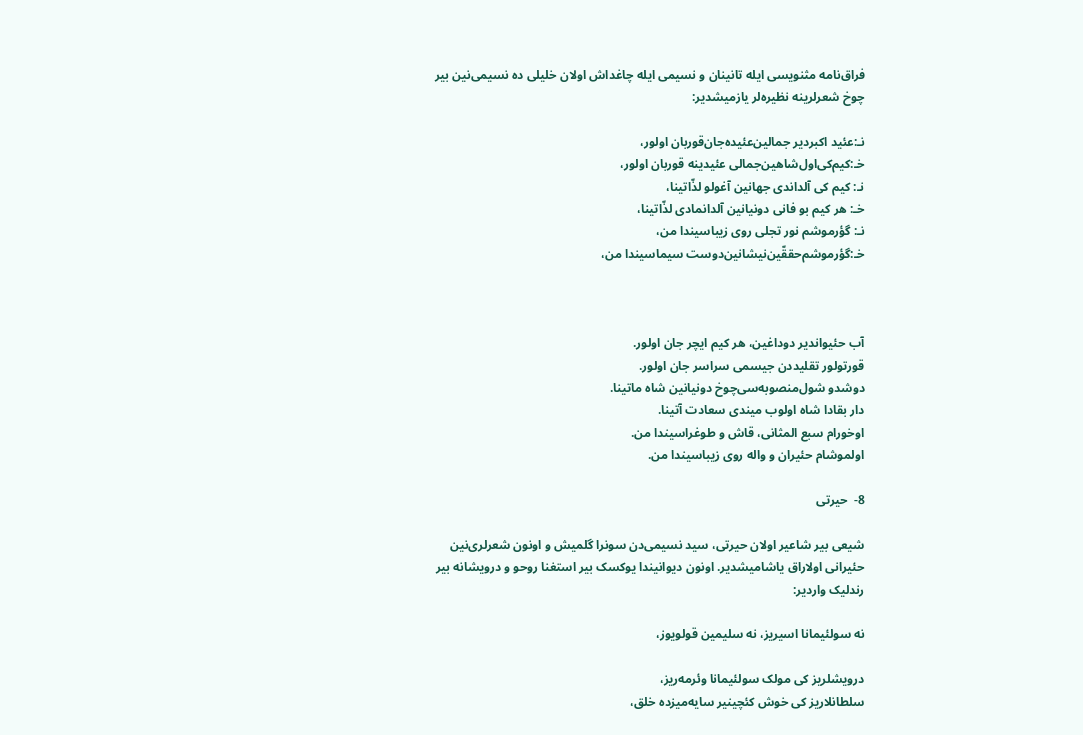فراق‌نامه مثنویسی ایله تانینان و نسیمی ایله چاغداش اولان خلیلی ده نسیمی‌نین بیر چوخ شعرلرینه نظیره‌لر یازمیشدیر:

نـ:عئید اکبردیر جمالین‌عئیده‌جان‌قوربان اولور،
خـ:کیم‌کی‌اول‌شاهین‌جمالی عئیدینه قوربان اولور،
نـ: کیم کی آلداندی جهانین آغولو لذّاتینا،
خـ: هر کیم بو فانی دونیانین آلدانمادی لذّاتینا،
نـ: گؤرموشم نور تجلی روی زیباسیندا من،
خـ:گؤرموشم‌حققّین‌نیشانین‌دوست سیماسیندا من،



آب حئیواندیر دوداغین، هر کیم ایچر جان اولور.
قورتولور تقلیددن جیسمی سراسر جان اولور.
دوشدو شول‌منصوبه‌سی‌چوخ دونیانین شاه ماتینا.
دار بقادا شاه اولوب میندی سعادت آتینا.
اوخورام سبع المثانی، قاش و طوغراسیندا من.
اولموشام حئیران و واله روی زیباسیندا من.

8-  حیرتی

شیعی بیر شاعیر اولان حیرتی، سید نسیمی‌دن سونرا گلمیش و اونون شعرلری‌نین حئیرانی اولاراق یاشامیشدیر. اونون دیوانیندا‌ یوکسک بیر استغنا روحو و درویشانه بیر رندلیک واردیر:

نه سولئیمانا اسیریز، نه سلیمین قولویوز،

درویشلریز کی مولک سولئیمانا وئرمه‌ریز،
سلطانلاریز کی ‌خوش‌ کئچینیر سایه‌میزده خلق،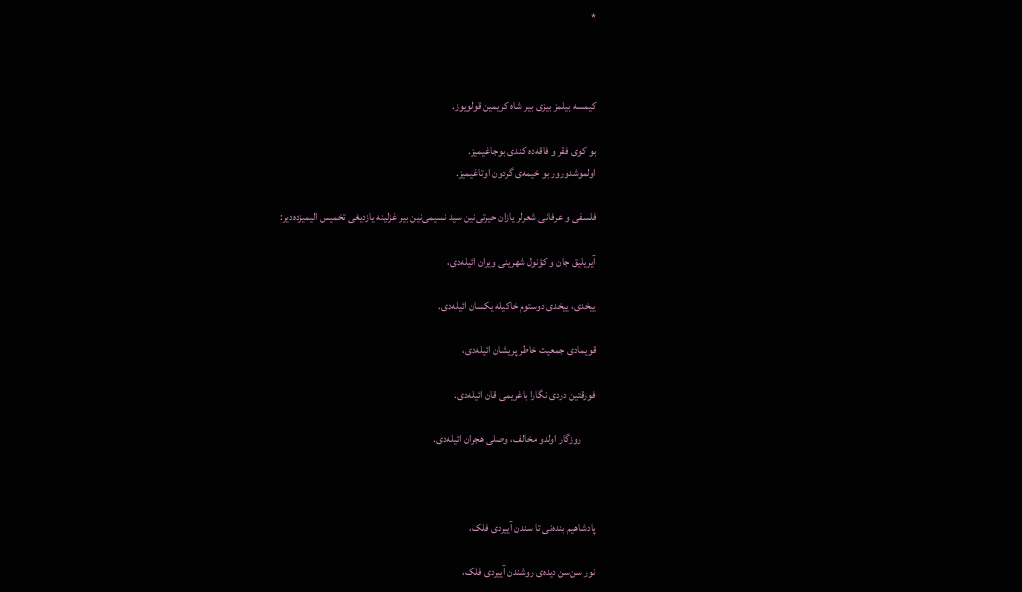*



کیمسه بیلمز بیزی بیر شاه کریمین قولویوز.

بو کوی فقر و فاقه‌ده کندی بوجاغیمیز.
اولموشدورور بو خیمه‌ی گردون اوتاغیمیز.

فلسفی و عرفانی شعرلر یازان حیرتی‌نین سید نسیمی‌نین بیر غزلینه یازدیغی تخمیس الیمیزده‌دیر:

آیریلیق جان و کؤنول شهرینی ویران ائیله‌دی،

ییخدی، ‌ییخدی دوستوم خاکیله یکسان ائیله‌دی.

قویمادی جمعیت خاطر پریشان ائیله‌دی،

فورقتین دردی نگارا باغریمی قان ائیله‌دی.

       روزگار اولدو مخالف، وصلی هجران ائیله‌دی.



پادشاهیم بنده‌نی تا سندن آییردی فلک،

نور سن‌سن دیده‌ی روشندن آییردی فلک،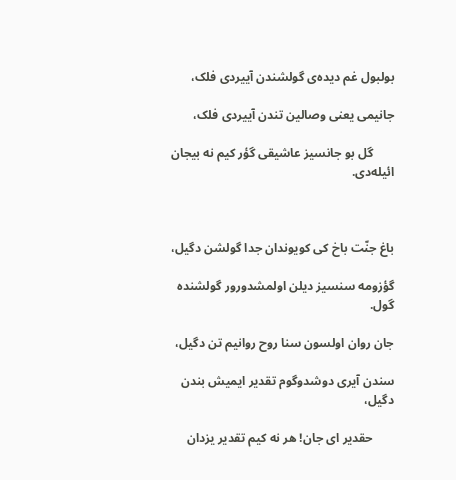بولبول غم دیده‌ی گولشندن آییردی فلک،

جانیمی یعنی وصالین تندن آییردی فلک،

       گل بو جانسیز عاشیقی گؤر کیم نه بیجان ائیله‌دی.



باغ جنّت باخ کی کویوندان جدا گولشن دگیل،

گؤزومه سنسیز دیلن اولمشدورور گولشنده گول.

جان روان اولسون سنا روح روانیم تن دگیل،

سندن آیری دوشدوگوم تقدیر ایمیش بندن دگیل،

       حقدیر ای جان! هر نه کیم تقدیر یزدان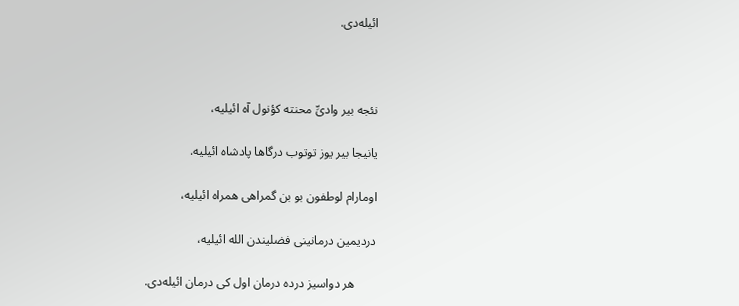ائیله‌دی.



نئجه بیر وادیِّ محنته کؤنول آه ائیلیه‌،

یانیجا بیر یوز توتوب درگاها پادشاه ائیلیه.

اومارام لوطفون بو بن گمراهی همراه ائیلیه،

دردیمین درمانینی فضلیندن الله ائیلیه،

       هر دواسیز درده درمان اول کی درمان ائیله‌دی.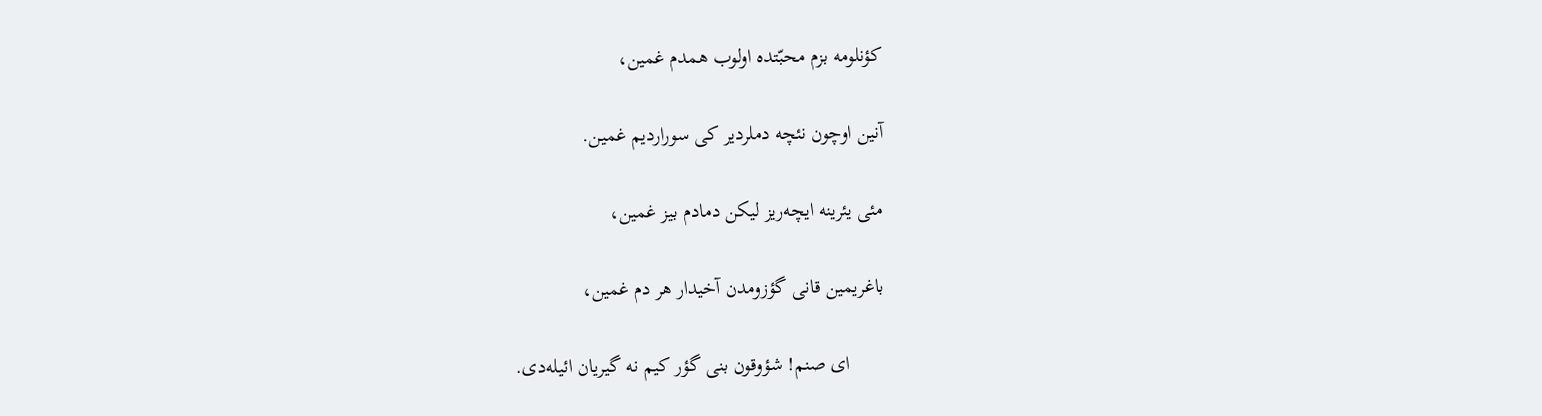کؤنلومه بزم محبّتده اولوب همدم غمین،

آنین اوچون نئچه دملردیر کی سوراردیم غمین.

مئی یئرینه ایچه‌ریز لیکن دمادم بیز غمین،

باغریمین قانی گؤزومدن آخیدار هر دم غمین،

       ای صنم! شؤوقون بنی گؤر کیم نه گیریان ائیله‌دی.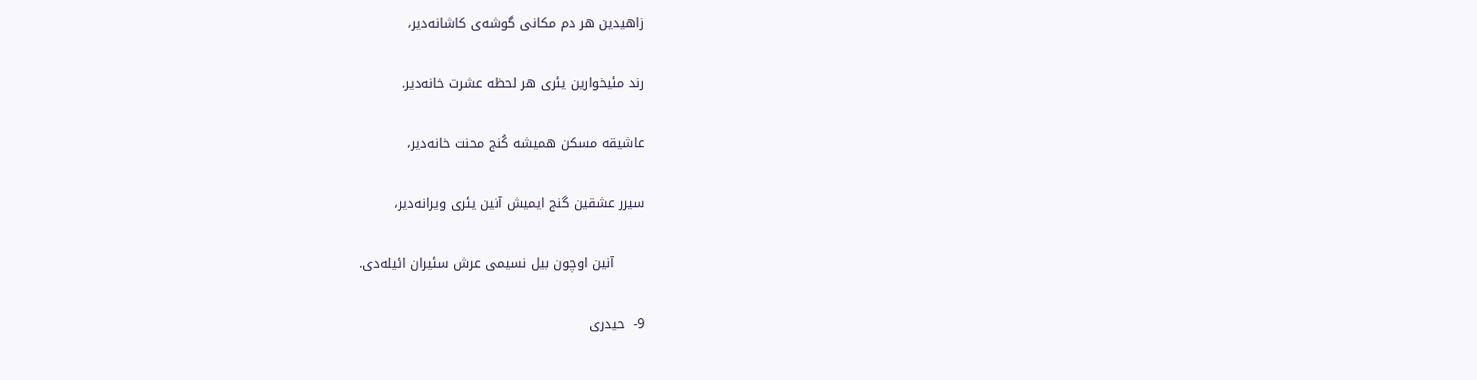زاهیدین هر دم مکانی گوشه‌ی کاشانه‌دیر،

رند مئیخوارین یئری هر لحظه عشرت خانه‌دیر.

عاشیقه مسکن همیشه کُنج محنت خانه‌دیر،

سیرر عشقین گنج ایمیش آنین یئری ویرانه‌دیر،

       آنین اوچون بیل نسیمی عرش سئیران ائیله‌دی.

9-  حیدری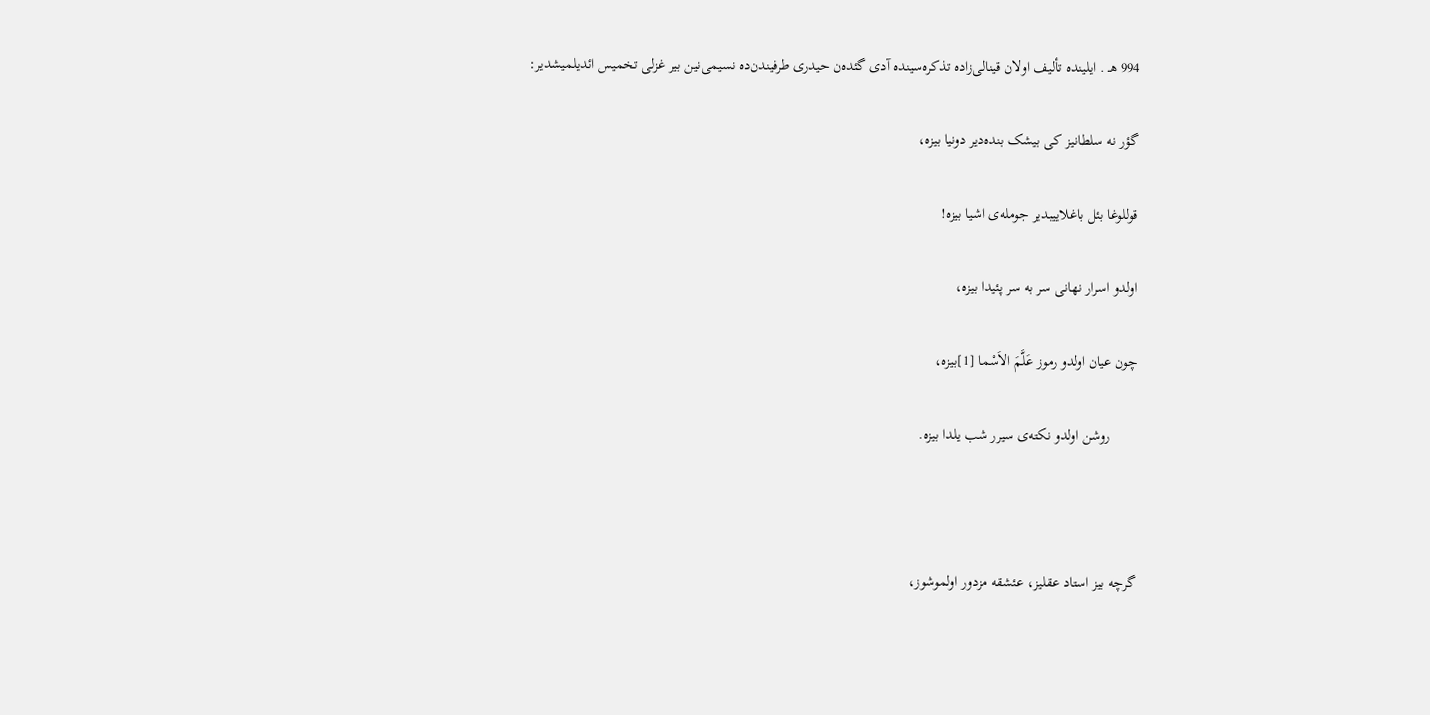994 هـ . ایلینده تألیف اولان قینالی‌زاده تذکره‌سینده آدی گئده‌ن حیدری طرفیندن‌ده نسیمی‌نین بیر غزلی تخمیس ائدیلمیشدیر:

گؤر نه سلطانیز کی بیشک بنده‌دیر دونیا بیزه،

قوللوغا بئل باغلاییبدیر جومله‌ی اشیا بیزه!

اولدو اسرار نهانی سر به سر پئیدا بیزه،

چون عیان اولدو رموز عَلَّمَ الاَسْما [1]بیزه،

       روشن اولدو نکته‌ی سیرر شب یلدا بیزه.



گرچه بیز استاد عقلیز، عئشقه مزدور اولموشوز،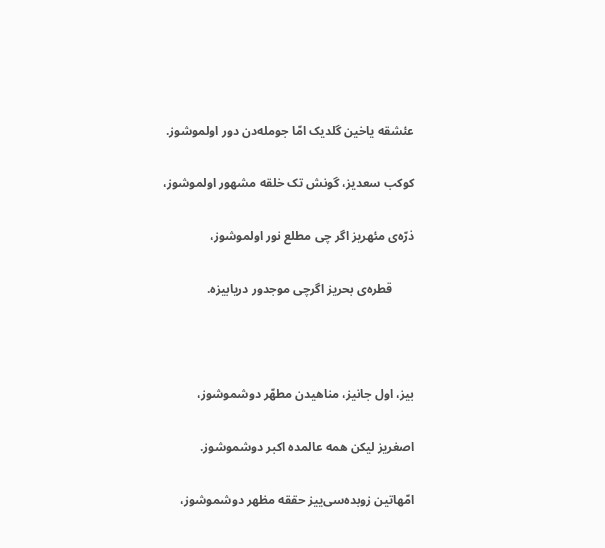عئشقه یاخین گلدیک امّا جومله‌دن دور اولموشوز.

کوکب سعدیز، گونش تک خلقه مشهور اولموشوز،

ذرّه‌ی مئهریز اگر چی مطلع نور اولموشوز،

       قطره‌ی بحریز اگرچی موجدور دریابیزه.



بیز، اول جانیز، مناهیدن مطهّر دوشموشوز،

اصغریز لیکن همه عالمده اکبر دوشموشوز.

امّهاتین زوبده‌سی‌ییز حققه مظهر دوشموشوز،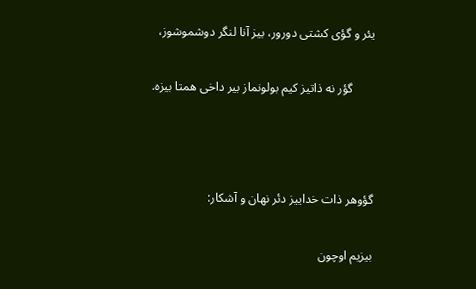یئر و گؤی کشتی دورور، بیز آنا لنگر دوشموشوز،

       گؤر نه ذاتیز کیم بولونماز بیر داخی همتا بیزه.



گؤوهر ذات خداییز دئر نهان و آشکار:

بیزیم اوچون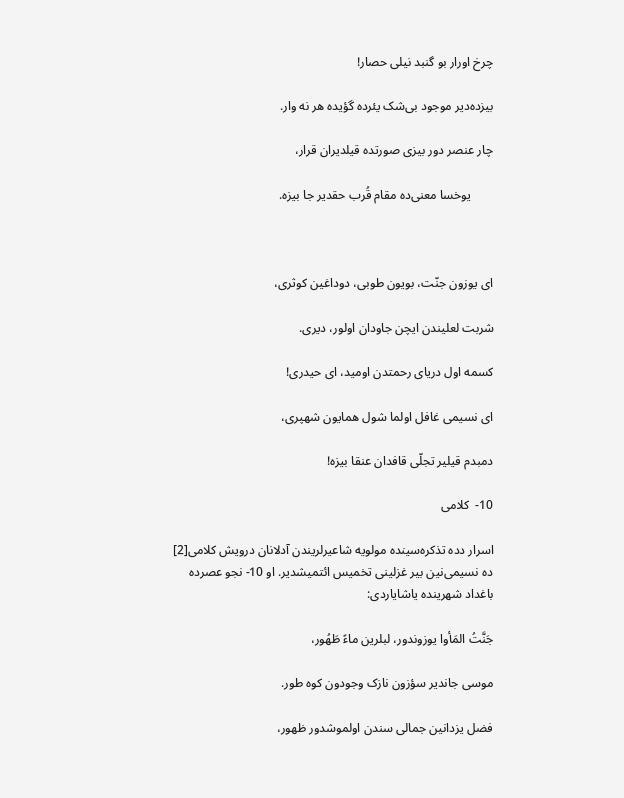چرخ اورار بو گنبد نیلی حصار!

بیزده‌دیر موجود بی‌شک یئرده گؤیده هر نه وار.

چار عنصر دور بیزی صورتده قیلدیران قرار،

       یوخسا معنی‌ده مقام قُرب حقدیر جا بیزه.



ای یوزون جنّت، بویون طوبی، دوداغین کوثری،

شربت لعلیندن ایچن جاودان اولور، دیری.

کسمه اول دریای رحمتدن اومید، ای حیدری!

ای نسیمی غافل اولما شول همایون شهپری،

دمبدم قیلیر تجلّی قافدان عنقا بیزه!

10-  کلامی

اسرار دده تذکره‌سینده مولویه شاعیرلریندن آدلانان درویش کلامی[2] ده نسیمی‌نین بیر غزلینی تخمیس ائتمیشدیر. او 10- نجو عصرده باغداد شهرینده یاشایاردی:

جَنَّتُ المَأوا یوزوندور، لبلرین ماءً طَهُور،

موسی جاندیر سؤزون نازک وجودون کوه طور.

فضل یزدانین جمالی سندن اولموشدور ظهور،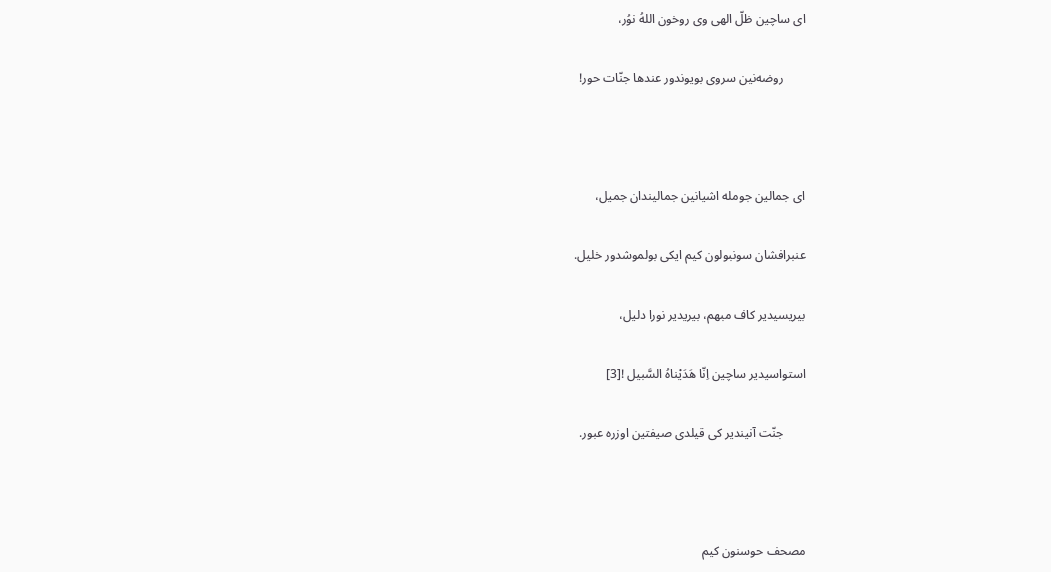ای ساچین ظلّ الهی وی روخون اللهُ نوُر،

       روضه‌نین سروی بویوندور عندها جنّات حور!



ای جمالین جومله اشیانین جمالیندان جمیل،

عنبرافشان سونبولون کیم ایکی بولموشدور خلیل.

بیریسیدیر کاف مبهم، بیریدیر نورا دلیل،

استواسیدیر ساچین اِنّا هَدَیْناهُ السَّبیل ![3]

       جنّت آنیندیر کی قیلدی صیفتین اوزره عبور.



مصحف حوسنون کیم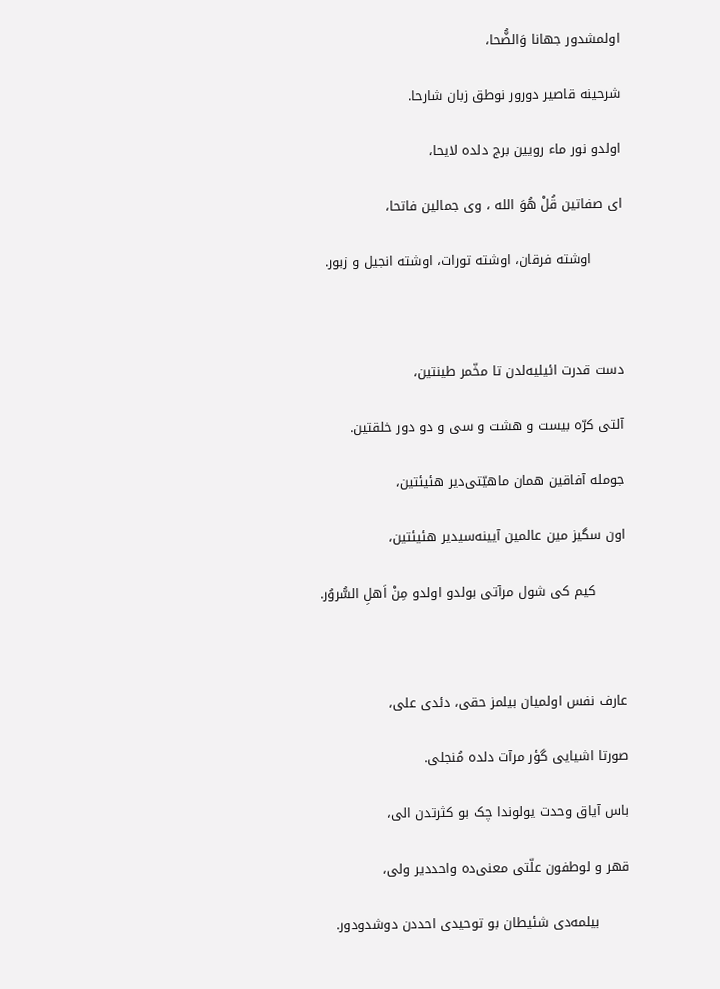اولمشدور جهانا وَالضُّحا،

شرحینه قاصیر دورور نوطق زبان شارحا.

اولدو نور ماء رویین برج دلده لایحا،

ای صفاتین قُلْ هُوَ الله ، وی جمالین فاتحا،

       اوشته فرقان، اوشته تورات، اوشته انجیل و زبور.



دست قدرت ائیلیه‌لدن تا مخّمر طینتین،

آلتی کرّه بیست و هشت و سی و دو دور خلقتین.

جومله آفاقین همان ماهیّتی‌دیر هئیئتین،

اون سگیز مین عالمین آیینه‌سیدیر هئیئتین،

       کیم کی شول مرآتی بولدو اولدو مِنْ اَهلِ السُّروُر.



عارف نفس اولمیان بیلمز حقی، دئدی علی،

صورتا اشیایی گؤر مرآت دلده مُنجلی.

باس آیاق وحدت یولوندا چک بو کثرتدن الی،

قهر و لوطفون علّتی معنی‌ده واحددیر ولی،

       بیلمه‌دی شئیطان بو توحیدی احددن دوشدودور.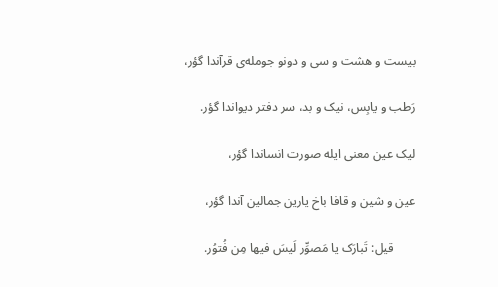بیست و هشت و سی و دونو جومله‌ی قرآندا گؤر،

رَطب و یابِس، نیک و بد، سر دفتر دیواندا گؤر.

لیک عین معنی ایله صورت انساندا گؤر،

عین و شین و قافا باخ یارین جمالین آندا گؤر،

       قیل: تَبارَک یا مَصوِّر لَیسَ فیها مِن فُتوُر.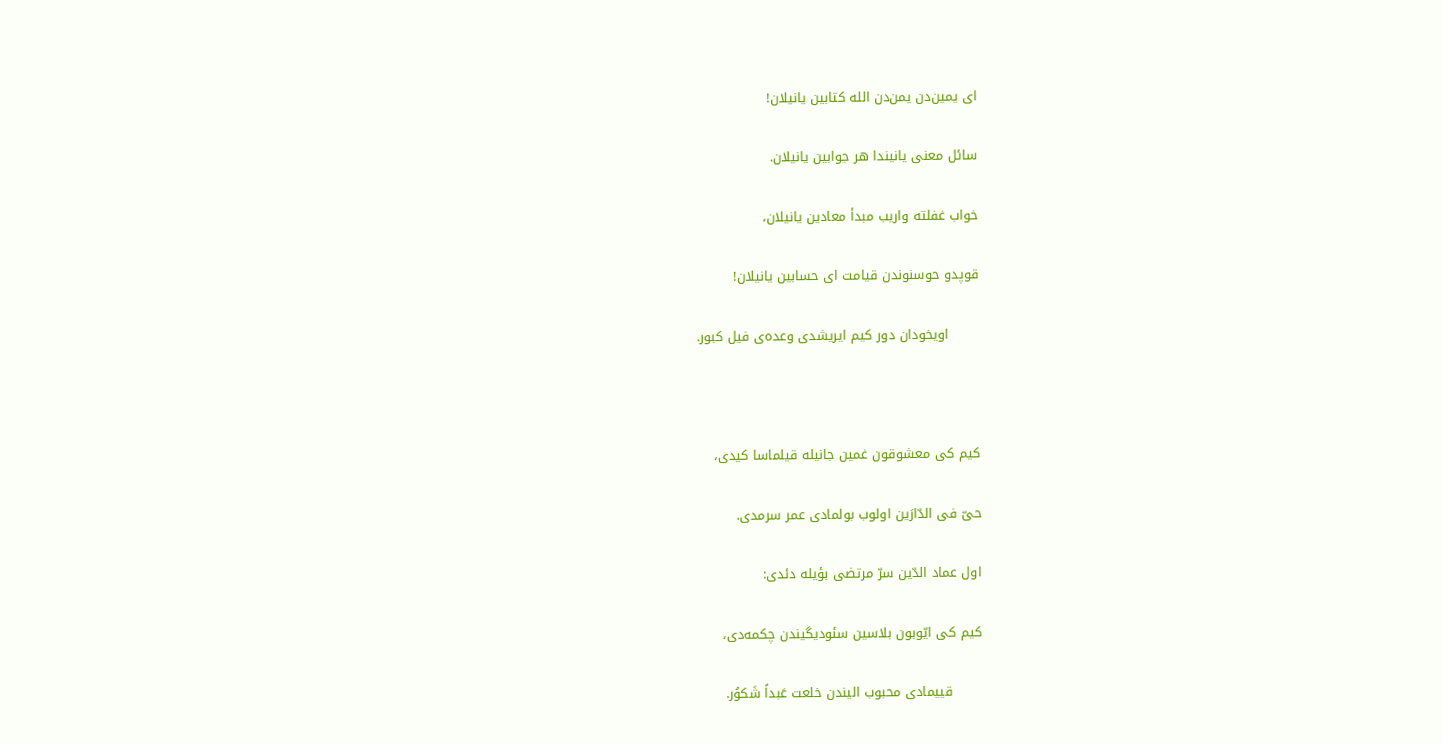ای یمین‌دن یمن‌دن الله کتابین یانیلان!

سائل معنی یانیندا هر جوابین یانیلان.

خواب غفلته واریب مبدأ معادین یانیلان،

قوپدو حوسنوندن قیامت ای حسابین یانیلان!

       اویخودان دور کیم ایریشدی وعده‌ی فیل کبور.



کیم کی معشوقون غمین جانیله قیلماسا کیدی،

حیّ فی الدّارَین اولوب بولمادی عمر سرمدی.

اول عماد الدّین سرّ مرتضی بؤیله دئدی:

کیم کی ایّوبون بلاسین سئودیگیندن چکمه‌دی،

       قییمادی محبوب الیندن خلعت عَبداً شَکوُر.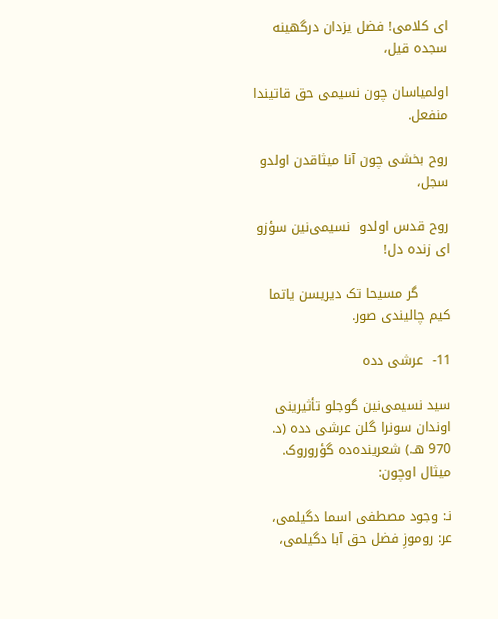ای کلامی! فضل یزدان درگهینه سجده قیل،

اولمیاسان چون نسیمی حق قاتیندا منفعل.

روح بخشی چون آنا میثاقدن اولدو سجل،

روح قدس اولدو  نسیمی‌نین سؤزو ای زنده دل!

       گر مسیحا تک دیریسن یاتما کیم چالیندی صور.

11-  عرشی دده

سید نسیمی‌نین گوجلو تأثیرینی اوندان سونرا گلن عرشی دده (د. 970 هـ.) شعرینده‌ده گؤروروک. میثال اوچون:

نـ: وجود مصطفی اسما دگیلمی،
عر: روموزِ فضل حق آبا دگیلمی،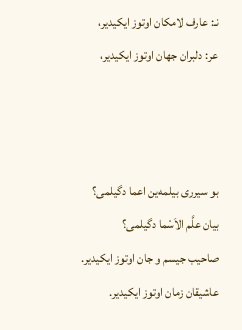نـ: عارف لامکان اوتوز ایکیدیر،
عر: دلبران جهان اوتوز ایکیدیر،



بو سیرری بیلمه‌ین اعما دگیلمی؟
بیان علَّم الاَسْما دگیلمی؟
صاحیب جیسم و جان اوتوز ایکیدیر.
عاشیقان زمان اوتوز ایکیدیر.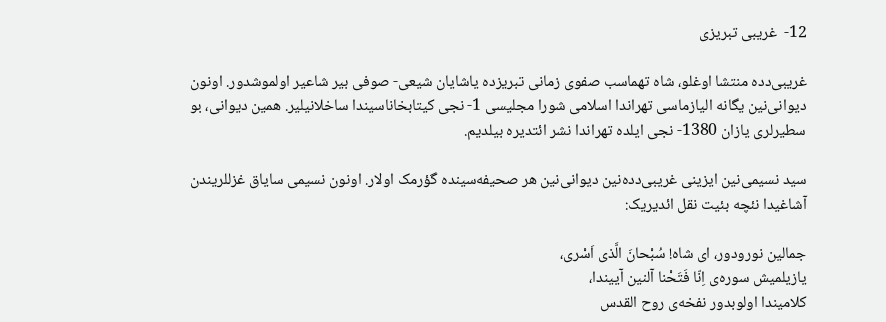12-  غریبی تبریزی

غریبی‌دده منتشا اوغلو، شاه تهماسب صفوی زمانی تبریزده یاشایان شیعی- صوفی بیر شاعیر اولموشدور. اونون دیوانی‌نین یگانه الیازماسی تهراندا اسلامی شورا مجلیسی 1- نجی کیتابخاناسیندا ساخلانیلیر. همین دیوانی، بو سطیرلری یازان 1380- نجی ایلده تهراندا نشر ائتدیره بیلدیم.

سید نسیمی‌نین ایزینی غریبی‌دده‌نین دیوانی‌نین هر صحیفه‌سینده گؤرمک اولار. اونون نسیمی سایاق غزللریندن آشاغیدا نئچه بئیت نقل ائدیریک:

جمالین نورودور، ای شاه! سُبْحانَ الَّذی اَسْری،
یازیلمیش سوره‌ی اِنّا فَتَحْنا آلنین آییندا،
کلامیندا اولوبدور نفخه‌ی روح القدس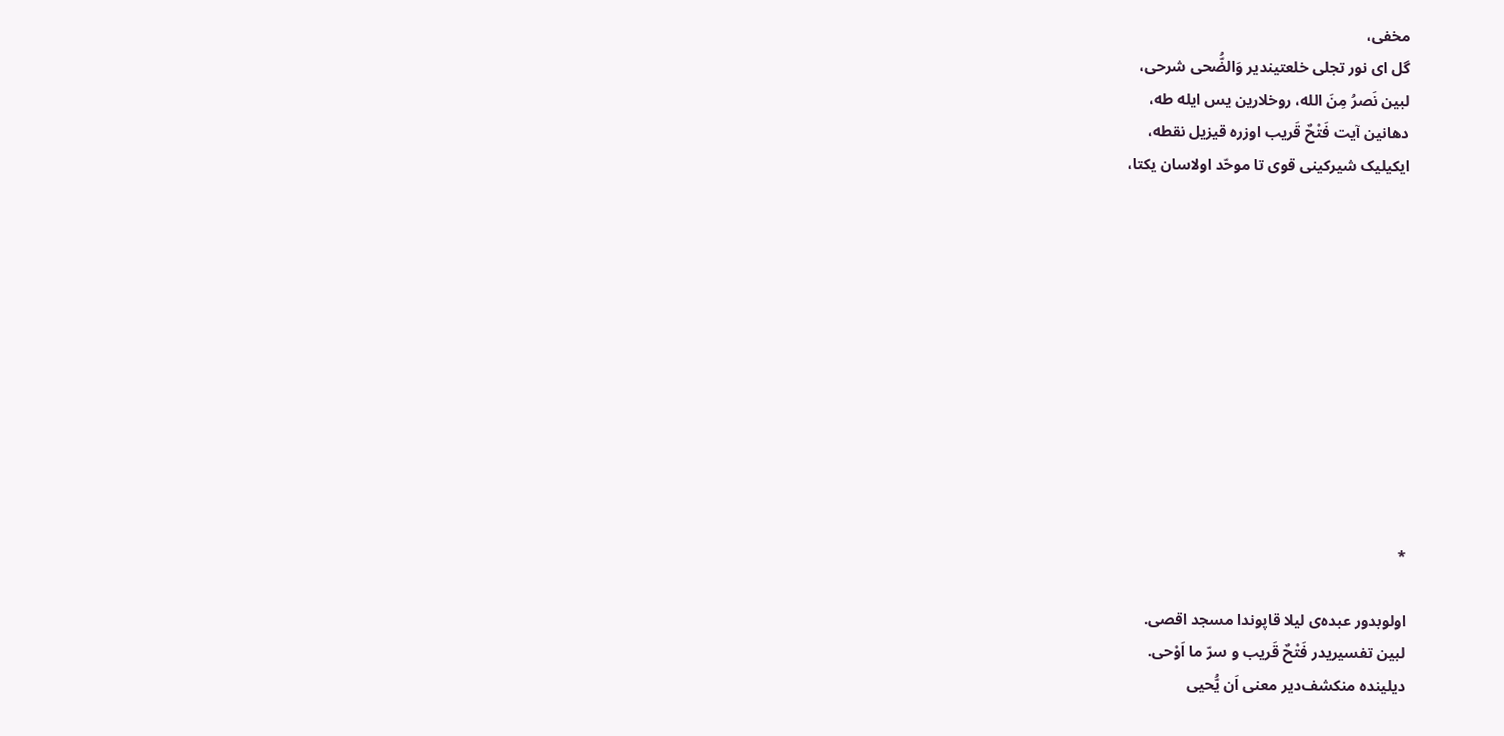مخفی،
گل ای نور تجلی خلعتیندیر وَالضُّحی شرحی،
لبین نَصرُ مِنَ الله، روخلارین یس ایله طه،
دهانین آیت فَتْحٌ قَریب اوزره قیزیل نقطه،
ایکیلیک شیرکینی قوی تا موحّد اولاسان یکتا،











*

اولوبدور عبده‌ی لیلا قاپوندا مسجد اقصی.
لبین تفسیریدر فَتْحٌ قَریب و سرّ ما اَوْحی.
دیلینده منکشف‌دیر معنی اَن یُّحیی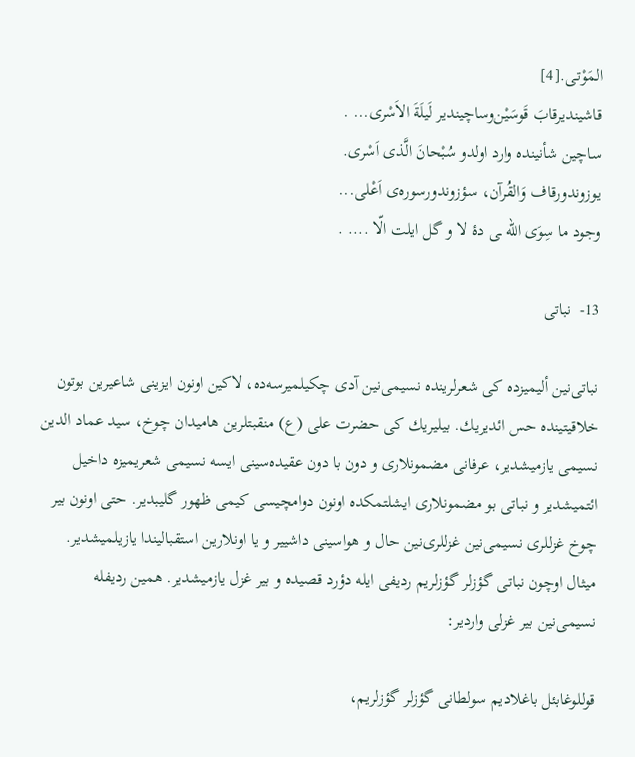المَوْتی.[4]
قاشیندیرقابَ قَوسَیْن‌وساچیندیر لَیلَةَ الاَسْری... .
ساچین شأنینده وارد اولدو سُبْحانَ الَّذی اَسْری.
یوزوندور‌قاف وَالقُرآن، سؤزوندورسوره‌ی اَعْلی...
وجود ما سِوَی الله ‌ـی دۀ لا و گل ایلت الّا .... .

13-  نباتی

نباتی‌نین ألیمیزده كی شعرلرینده نسیمی‌نین آدی چكیلمیرسه‌ده، لاكین اونون ایزینی شاعیرین بوتون خلاقیتینده حس ائدیریك. بیلیریك كی حضرت علی (ع) منقبتلرین هامیدان چوخ، سید عماد الدین نسیمی یازمیشدیر، عرفانی مضمونلاری و دون با دون عقیده‌سینی ایسه نسیمی شعریمیزه داخیل ائتمیشدیر و نباتی بو مضمونلاری ایشلتمكده اونون دوامچیسی كیمی ظهور گليبدير. حتی اونون بیر چوخ غزللری نسیمی‌‌نین غزللری‌نین حال و هواسینی داشییر و یا اونلارین استقبالیندا یازیلمیشدیر. میثال اوچون نباتی گؤزلر گؤزلریم ردیفی ایله دؤرد قصیده و بیر غزل یازمیشدیر. همین ردیفله نسیمی‌نین بیر غزلی واردیر:

قوللوغابئل باغلادیم سولطانی گؤزلر گؤزلریم،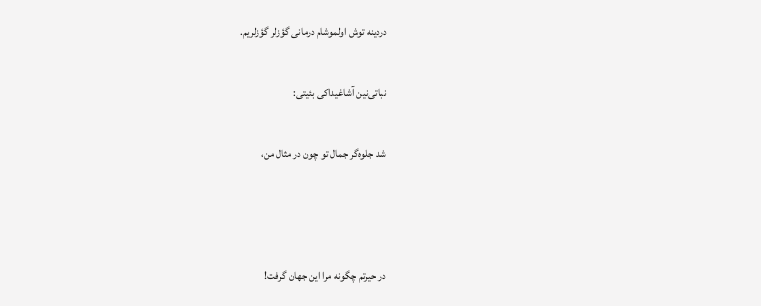دردینه توش اولموشام درمانی گؤزلر گؤزلریم.

نباتی‌‌نین آشاغیداكی بئیتی:

شد جلوه‌گر جمال تو چون در مثال من،



در حیرتم چگونه مرا این جهان گرفت!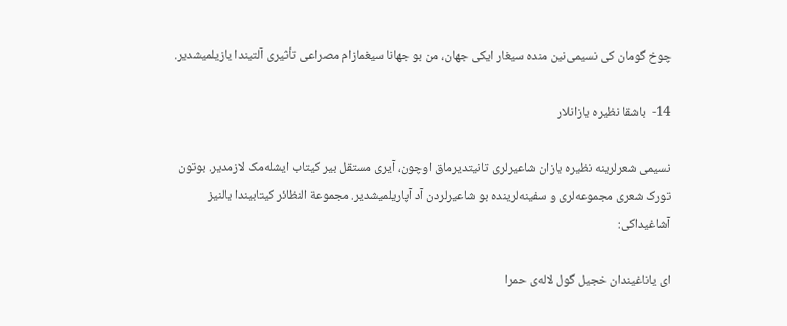چوخ گومان كی نسیمی‌نین منده سیغار ایکی جهان، من بو جهانا سیغمازام مصراعی تأثیری آلتیندا یازیلمیشدیر.

14-  باشقا نظیره یازانلار

نسیمی شعرلرینه نظیره یازان شاعیرلری تانیتدیرماق اوچون، آیری مستقل بیر کیتاب ایشله‌مک لازمدیر. بوتون تورک شعری مجموعه‌لری و سفینه‌لرینده بو شاعیرلردن آد آپاریلمیشدیر. مجموعة النظائر کیتابیندا یالنیز آشاغیداکی:

ای یاناغیندان خجیل گول لاله‌ی حمرا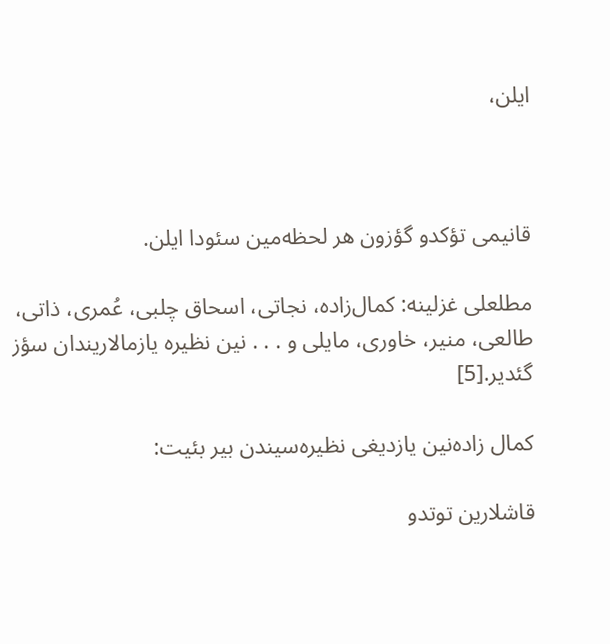ایلن،



قانیمی تؤکدو گؤزون هر لحظه‌مین سئودا ایلن.

مطلعلی غزلینه: کمال‌زاده، نجاتی، اسحاق چلبی، عُمری، ذاتی، طالعی، منیر، خاوری، مایلی و . . . نین نظیره یازمالاریندان سؤز گئدیر.[5]

کمال زاده‌نین یازدیغی نظیره‌سیندن بیر بئیت:

قاشلارین توتدو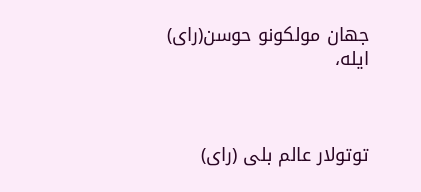جهان مولکونو حوسن(رای) ایله،



توتولار عالم بلی (رای)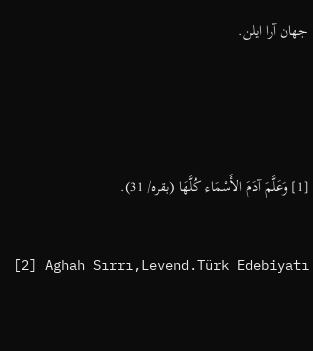جهان آرا ایلن.



[1] وَعَلَّمَ آدَمَ الأَسْمَاء كُلَّهَا (بقره/ 31).

[2] Aghah Sırrı,Levend.Türk Edebiyatı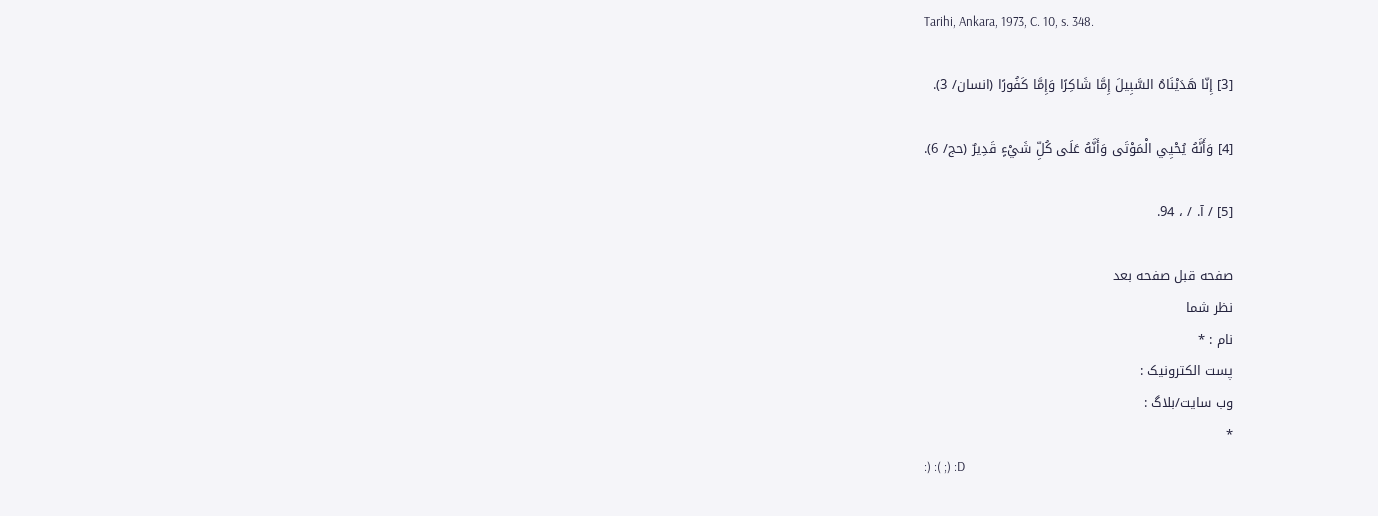Tarihi, Ankara, 1973, C. 10, s. 348.

[3] إِنّا هَدَيْنَاهُ السَّبِيلَ إِمَّا شَاكِرًا وَإِمَّا كَفُورًا (انسان/ 3).

[4] وَأَنَّهُ يُحْيِي الْمَوْتَى وَأَنَّهُ عَلَى كُلِّ شَيْءٍ قَدِيرٌ (حج/ 6).

[5] / آ. / ، 94.

صفحه قبل صفحه بعد
نظر شما
نام : *
پست الکترونیک :
وب سایت/بلاگ :
*
:) :( ;) :D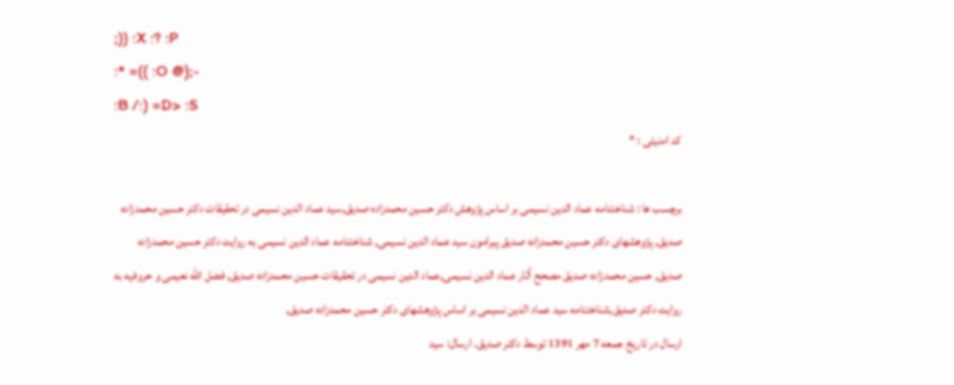;)) :X :? :P
:* =(( :O @};-
:B /:) =D> :S
کد امنیتی : *

برچسب ها : شناختنامه عماد الدین نسیمی بر اساس پژوهش دکتر حسین محمدزاده صدیق,سید عماد الدین نسیمی در تحقیقات دکتر حسین محمدزاده صدیق, پژوهشهای دکتر حسین محمدزاده صدیق پیرامون سید عماد الدین نسیمی, شناختنامه عماد الدین نسیمی به روایت دکتر حسین محمدزاده صدیق, حسین محمدزاده صدیق مصحح آثار عماد الدین نسیمی,عماد الدین نسیمی در تحقیقات حسین محمدزاده صدیق, فضل الله نعیمی و حروفیه به روایت دکتر صدیق,شناختنامه سید عماد الدین نسیمی بر اساس پژوهشهای دکتر حسین محمدزاده صدیق,
ارسال در تاريخ جمعه 7 مهر 1391 توسط دکتر صدیق. ارسال: سید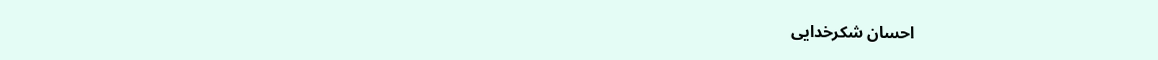احسان شکرخدایی